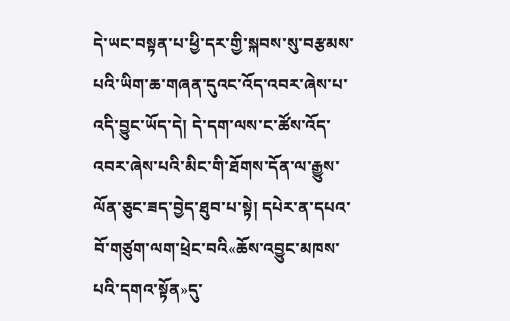དེ་ཡང་བསྟན་པ་ཕྱི་དར་གྱི་སྐབས་སུ་བརྩམས་པའི་ཡིག་ཆ་གཞན་དུའང་འོད་འབར་ཞེས་པ་འདི་བྱུང་ཡོད་དེ། དེ་དག་ལས་ང་ཚོས་འོད་འབར་ཞེས་པའི་མིང་གི་ཐོགས་དོན་ལ་རྒྱུས་ལོན་ཅུང་ཟད་བྱེད་ཐུབ་པ་སྟེ། དཔེར་ན་དཔའ་བོ་གཙུག་ལག་ཕྲེང་བའི«ཆོས་འབྱུང་མཁས་པའི་དགའ་སྟོན»དུ་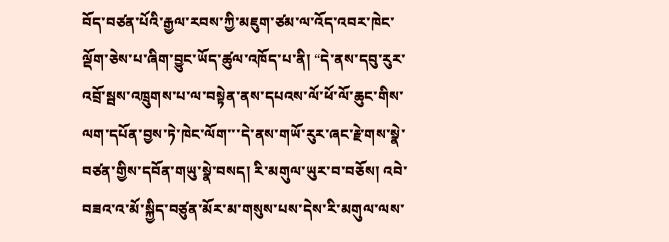བོད་བཙན་པོའི་རྒྱལ་རབས་ཀྱི་མཇུག་ཙམ་ལ་འོད་འབར་ཁེང་ལྡོག་ཅེས་པ་ཞིག་བྱུང་ཡོད་ཚུལ་འཁོད་པ་ནི། “དེ་ནས་དབུ་རུར་འབྲོ་སྦས་འཁྲུགས་པ་ལ་བསྟེན་ནས་དཔའས་ལོ་ཕོ་ལོ་ཆུང་གིས་ལག་དཔོན་བྱས་ཏེ་ཁེང་ལོག་་་དེ་ནས་གཡོ་རུར་ཞང་རྗེ་གས་སྣེ་བཙན་གྱིས་དབོན་གཡུ་སྣེ་བསད། རི་མགུལ་ཡུར་བ་བཅོས། འབེ་བཟའ་འ་མོ་སྐྱིད་བཙུན་མོར་མ་གསུས་པས་དེས་རི་མགུལ་ལས་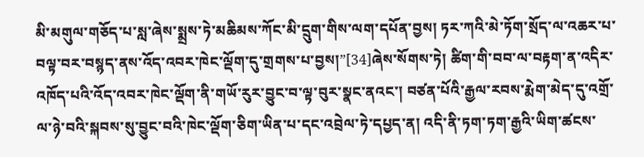མི་མགུལ་གཅོད་པ་སླ་ཞེས་སྨྲས་ཏེ་མཆིམས་ཀོང་མི་དྲུག་གིས་ལག་དཔོན་བྱས། ཏར་ཀའི་མེ་ཏོག་སྲོད་ལ་འཆར་པ་བལྟ་བར་བསྙད་ནས་འོད་འབར་ཁེང་ལྡོག་དུ་གྲགས་པ་བྱས།”[34]ཞེས་སོགས་ཏེ། ཚིག་གི་བབ་ལ་བརྟག་ན་འདིར་འཁོད་པའི་འོད་འབར་ཁེང་ལྡོག་ནི་གཡོ་རུར་བྱུང་བ་ལྟ་བུར་སྣང་ནའང་། བཙན་པོའི་རྒྱལ་རབས་རྨེག་མེད་དུ་འགྲོ་ལ་ཉེ་བའི་སྐབས་སུ་བྱུང་བའི་ཁེང་ལྡོག་ཅིག་ཡིན་པ་དང་འབྲེལ་ཏེ་དཔྱད་ན། འདི་ནི་ཏག་ཏག་རྒྱའི་ཡིག་ཚངས་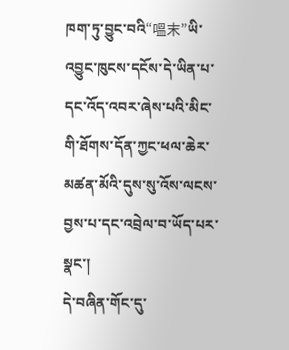ཁག་ཏུ་བྱུང་བའི“嗢末”ཡི་འབྱུང་ཁུངས་དངོས་དེ་ཡིན་པ་དང་འོད་འབར་ཞེས་པའི་མིང་གི་ཐོགས་དོན་ཀྱང་ཕལ་ཆེར་མཚན་མོའི་དུས་སུ་འོས་ལངས་བྱས་པ་དང་འབྲེལ་བ་ཡོད་པར་སྣང་།
དེ་བཞིན་གོང་དུ་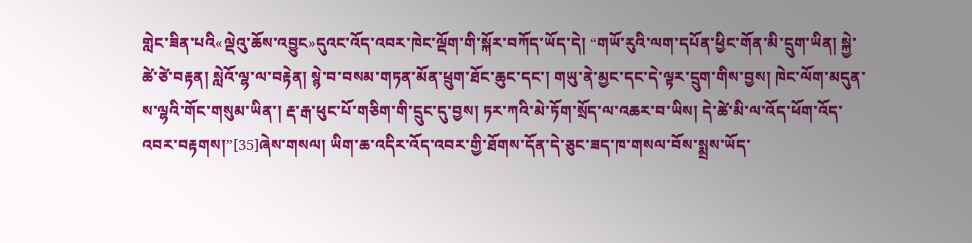གླེང་ཟིན་པའི«ལྡེའུ་ཆོས་འབྱུང»དུའང་འོད་འབར་ཁེང་ལྡོག་གི་སྐོར་བཀོད་ཡོད་དེ། “གཡོ་རུའི་ལག་དཔོན་ཕྱིང་གོན་མི་དྲུག་ཡིན། སྐྱེ་ཚེ་ཙེ་བརྟན། སླེའོ་ལྷ་ལ་བརྟེན། སྙེ་བ་བསམ་གཏན་མོན་ཕྲུག་ཐོང་ཆུང་དང་། གཡུ་ནེ་མྱང་དང་དེ་ལྟར་དྲུག་གིས་བྱས། ཁེང་ལོག་མདུན་ས་ལྷའི་གོང་གསུམ་ཡིན་། རྡ་རྒ་ཕུང་པོ་གཅིག་གི་དྲུང་དུ་བྱས། ཏར་ཀའི་མེ་ཏོག་སྲོད་ལ་འཆར་བ་ཡིས། དེ་ཚེ་མི་ལ་འོད་ཕོག་འོད་འབར་བརྟགས།”[35]ཞེས་གསལ། ཡིག་ཆ་འདིར་འོད་འབར་གྱི་ཐོགས་དོན་དེ་ཅུང་ཟད་ཁ་གསལ་བོས་སྨྲས་ཡོད་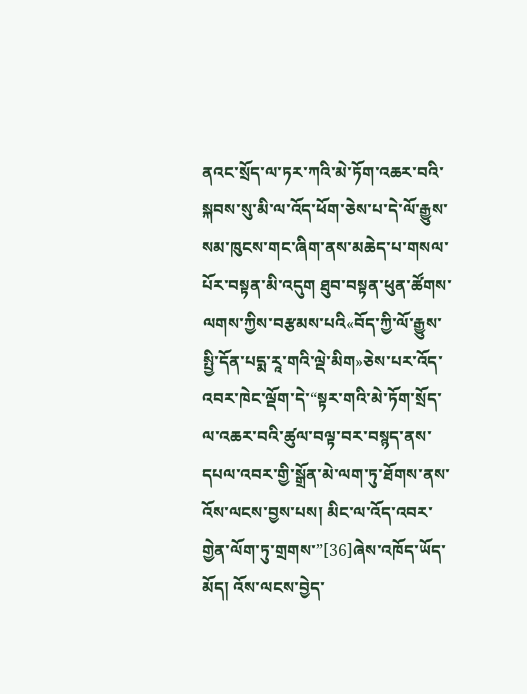ནའང་སྲོད་ལ་ཏར་ཀའི་མེ་ཏོག་འཆར་བའི་སྐབས་སུ་མི་ལ་འོད་ཕོག་ཅེས་པ་དེ་ལོ་རྒྱུས་སམ་ཁུངས་གང་ཞིག་ནས་མཆེད་པ་གསལ་པོར་བསྟན་མི་འདུག ཐུབ་བསྟན་ཕུན་ཚོགས་ལགས་ཀྱིས་བརྩམས་པའི«བོད་ཀྱི་ལོ་རྒྱུས་སྤྱི་དོན་པདྨ་རཱ་གའི་ལྡེ་མིག»ཅེས་པར་འོད་འབར་ཁེང་ལྡོག་དེ་“སྟར་གའི་མེ་ཏོག་སྲོད་ལ་འཆར་བའི་ཚུལ་བལྟ་བར་བསྙད་ནས་དཔལ་འབར་གྱི་སྒྲོན་མེ་ལག་ཏུ་ཐོགས་ནས་འོས་ལངས་བྱས་པས། མིང་ལ་འོད་འབར་གྱེན་ལོག་ཏུ་གྲགས་”[36]ཞེས་འཁོད་ཡོད་མོད། འོས་ལངས་བྱེད་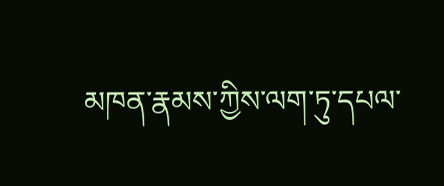མཁན་རྣམས་ཀྱིས་ལག་ཏུ་དཔལ་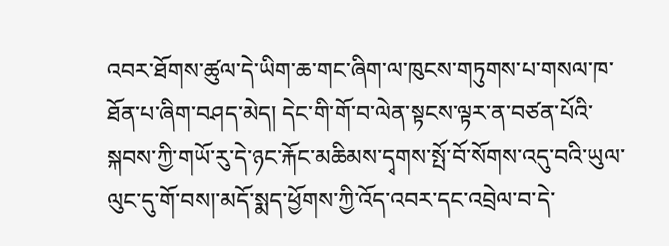འབར་ཐོགས་ཚུལ་དེ་ཡིག་ཆ་གང་ཞིག་ལ་ཁུངས་གཏུགས་པ་གསལ་ཁ་ཐོན་པ་ཞིག་བཤད་མེད། དེང་གི་གོ་བ་ལེན་སྟངས་ལྟར་ན་བཙན་པོའི་སྐབས་ཀྱི་གཡོ་རུ་དེ་ཉང་རྐོང་མཆིམས་དྭགས་སྤོ་བོ་སོགས་འདུ་བའི་ཡུལ་ལུང་དུ་གོ་བས།་མདོ་སྨད་ཕྱོགས་ཀྱི་འོད་འབར་དང་འབྲེལ་བ་དེ་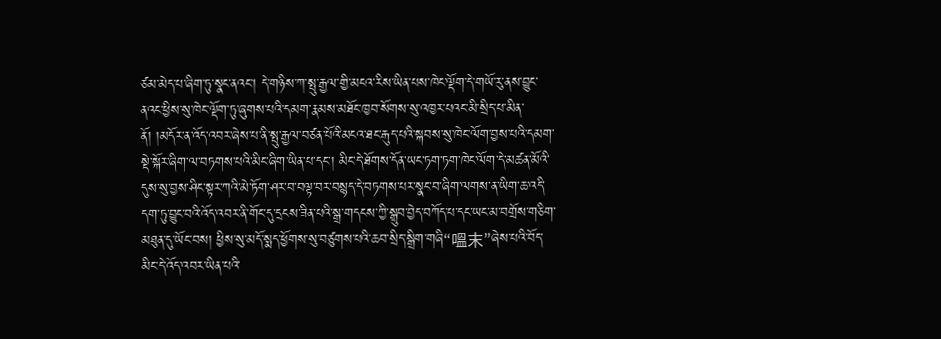ཙམ་མེད་པ་ཞིག་ཏུ་སྣང་ནའང་། དེ་གཉིས་ཀ་སྤུ་རྒྱལ་གྱི་མངའ་རིས་ཡིན་པས་ཁེང་ལྡོག་དེ་གཡོ་རུ་ནས་བྱུང་ནའང་ཕྱིས་སུ་ཁེང་ལྡོག་ཏུ་ཞུགས་པའི་དམག་རྣམས་མཐོང་ཁྱབ་སོགས་སུ་འཁྱར་པའང་མི་སྲིད་པ་མིན་ནོ། །མདོར་ན་འོད་འབར་ཞེས་པ་ནི་སྤུ་རྒྱལ་བཙན་པོའི་མངའ་ཐང་རྒུད་པའི་སྐབས་སུ་ཁེང་ལོག་བྱས་པའི་དམག་སྡེ་སྐོར་ཞིག་ལ་བཏགས་པའི་མིང་ཞིག་ཡིན་པ་དང་། མིང་དེ་ཐོགས་དོན་ཡང་ཏག་ཏག་ཁེང་ལོག་དེ་མཚན་མོའི་དུས་སུ་བྱས་ཤིང་སྟར་ཀའི་མེ་ཏོག་ཤར་བ་བལྟ་བར་བསྙད་དེ་བཏགས་པར་སྣང་བ་ཞིག་ལགས་ན་ཡིག་ཆ་འདི་དག་ཏུ་བྱུང་བའི་འོད་འབར་ནི་གོང་དུ་དྲངས་ཟིན་པའི་སྒྲ་གདངས་ཀྱི་སྒྲུབ་བྱེད་བཀོད་པ་དང་ཡང་མ་བགྲོས་གཅིག་མཐུན་དུ་ཡོང་བས། ཕྱིས་སུ་མདོ་སྨད་ཕྱོགས་སུ་བཙུགས་པའི་ཆབ་སྲིད་སྒྲིག་གཞི“嗢末”ཞེས་པའི་བོད་མིང་དེ་འོད་འབར་ཡིན་པའི་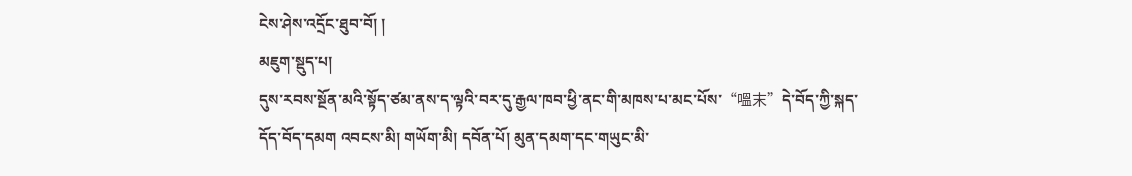ངེས་ཤེས་འདྲོང་ཐུབ་བོ། །
མཇུག་སྡུད་པ།
དུས་རབས་སྔོན་མའི་སྟོད་ཙམ་ནས་ད་ལྟའི་བར་དུ་རྒྱལ་ཁབ་ཕྱི་ནང་གི་མཁས་པ་མང་པོས་“嗢末”དེ་བོད་ཀྱི་སྐད་དོད་བོད་དམག འབངས་མི། གཡོག་མི། དབོན་པོ། མུན་དམག་དང་གཡུང་མི་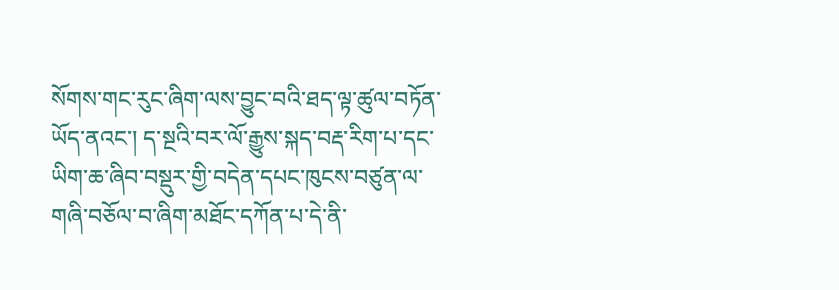སོགས་གང་རུང་ཞིག་ལས་བྱུང་བའི་ཐད་ལྟ་ཚུལ་བཏོན་ཡོད་ནའང་། ད་སྔའི་བར་ལོ་རྒྱུས་སྐད་བརྡ་རིག་པ་དང་ཡིག་ཆ་ཞིབ་བསྡུར་གྱི་བདེན་དཔང་ཁུངས་བཙུན་ལ་གཞི་བཅོལ་བ་ཞིག་མཐོང་དཀོན་པ་དེ་ནི་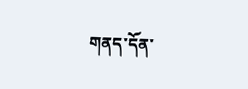གནད་དོན་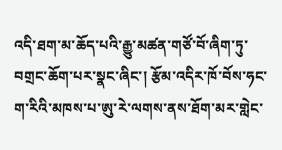འདི་ཐག་མ་ཆོད་པའི་རྒྱུ་མཚན་གཙོ་བོ་ཞིག་ཏུ་བགྲང་ཆོག་པར་སྣང་ཞིང་། རྩོམ་འདིར་ཁོ་བོས་ཧང་ག་རིའི་མཁས་པ་ཨུ་རེ་ལགས་ནས་ཐོག་མར་གླེང་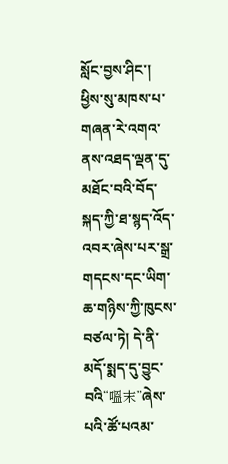སློང་བྱས་ཤིང་། ཕྱིས་སུ་མཁས་པ་གཞན་རེ་འགའ་ནས་འཐད་ལྡན་དུ་མཐོང་བའི་བོད་སྐད་ཀྱི་ཐ་སྙད་འོད་འབར་ཞེས་པར་སྒྲ་གདངས་དང་ཡིག་ཆ་གཉིས་ཀྱི་ཁུངས་བཙལ་ཏེ། དེ་ནི་མདོ་སྨད་དུ་བྱུང་བའི“嗢末”ཞེས་པའི་ཚོ་པའམ་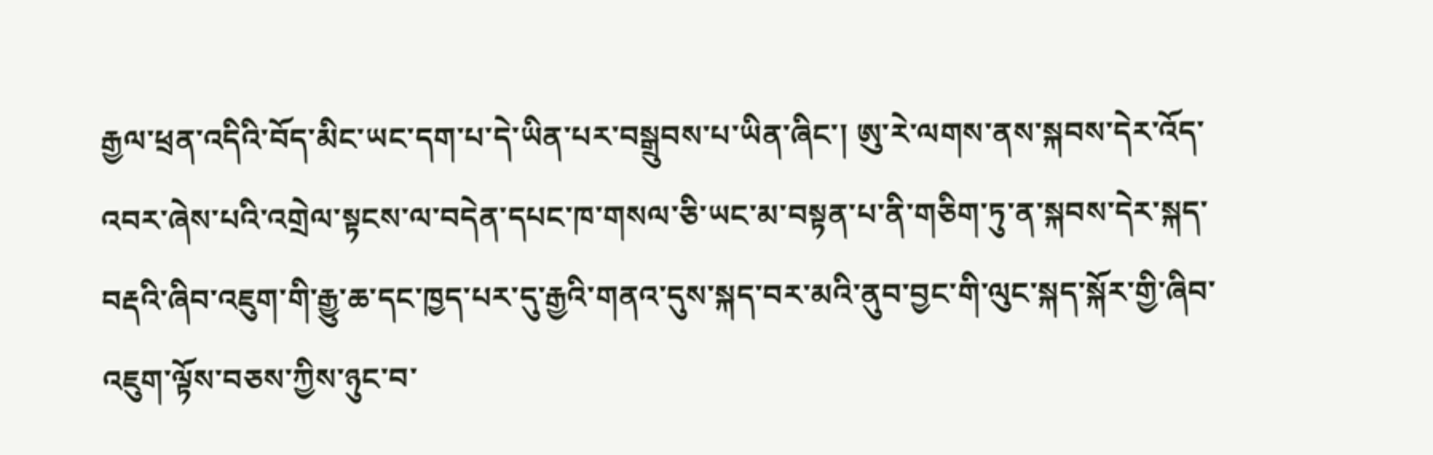རྒྱལ་ཕྲན་འདིའི་བོད་མིང་ཡང་དག་པ་དེ་ཡིན་པར་བསྒྲུབས་པ་ཡིན་ཞིང་། ཨུ་རེ་ལགས་ནས་སྐབས་དེར་འོད་འབར་ཞེས་པའི་འགྲེལ་སྟངས་ལ་བདེན་དཔང་ཁ་གསལ་ཅི་ཡང་མ་བསྟན་པ་ནི་གཅིག་ཏུ་ན་སྐབས་དེར་སྐད་བརྡའི་ཞིབ་འཇུག་གི་རྒྱུ་ཆ་དང་ཁྱད་པར་དུ་རྒྱའི་གནའ་དུས་སྐད་བར་མའི་ནུབ་བྱང་གི་ལུང་སྐད་སྐོར་གྱི་ཞིབ་འཇུག་ལྟོས་བཅས་ཀྱིས་ཉུང་བ་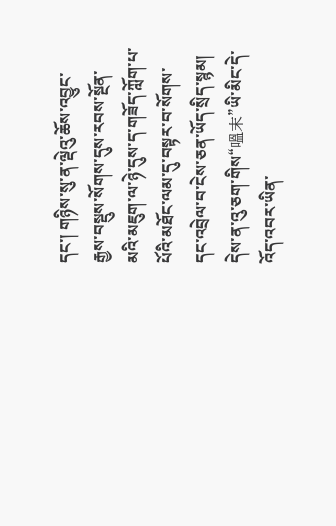དང་། གཉིས་སུ་ན་ལྡེའུ་ཆོས་འབྱུང་རྒྱས་བསྡུས་སོགས་དུས་རབས་སྔོན་མའི་མཇུག་ལ་ཉེ་དུས་ད་གཟོད་ཀློག་པ་པོའི་མཐོང་ལམ་དུ་བསྟར་བ་སོགས་དང་འབྲེལ་བ་ངེས་ཅན་ཡོད་སྲིད་སྙམ། དེས་ན་འུ་ཅག་གིས“嗢末”ཡི་མིང་དེ་འོད་འབར་ཡིན་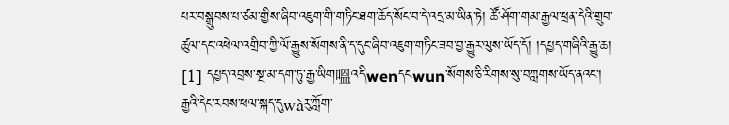པར་བསྒྲུབས་པ་ཙམ་གྱིས་ཞིབ་འཇུག་གི་གཏིང་ཐག་ཆོད་སོང་བ་དེ་འདྲ་མ་ཡིན་ཏེ། ཚོ་ཤོག་གམ་རྒྱལ་ཕྲན་དེའི་གྲུབ་ཚུལ་དང་འཕེལ་འགྲིབ་ཀྱི་ལོ་རྒྱུས་སོགས་ནི་ད་དུང་ཞིབ་འཇུག་གཏིང་ཟབ་བྱ་རྒྱུར་ལུས་ཡོད་དོ། །དཔྱད་གཞིའི་རྒྱུ་ཆ།
[1] དཔྱད་འབྲས་སྔ་མ་དག་ཏུ་རྒྱ་ཡིག嗢འདིwenདངwun་སོགས་ཅི་རིགས་སུ་བཀླགས་ཡོད་ནའང་། རྒྱའི་དེང་རབས་ཕལ་སྐད་དུwàརུ་ཀློག་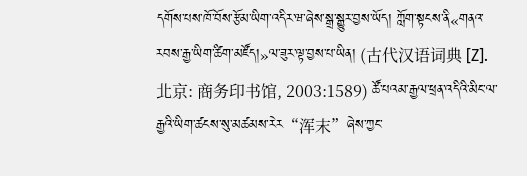དགོས་པས་ཁོ་བོས་རྩོམ་ཡིག་འདིར་ཝ་ཞེས་སྒྲ་སྒྱུར་བྱས་ཡོད། ཀློག་སྟངས་ནི«གནའ་རབས་རྒྱ་ཡིག་ཚིག་མཛོད།»ལ་ཟུར་ལྟ་བྱས་པ་ཡིན། (古代汉语词典 [Z]. 北京: 商务印书馆, 2003:1589) ཚོ་པའམ་རྒྱལ་ཕྲན་འདིའི་མིང་ལ་རྒྱའི་ཡིག་ཚངས་སུ་མཚམས་རེར“浑末”ཞེས་ཀྱང་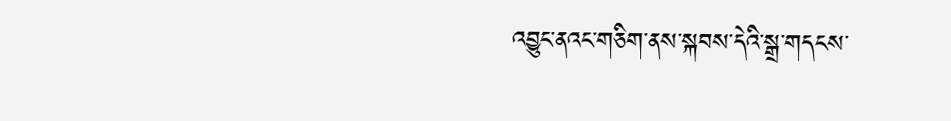འབྱུང་ནའང་གཅིག་ནས་སྐབས་དེའི་སྒྲ་གདངས་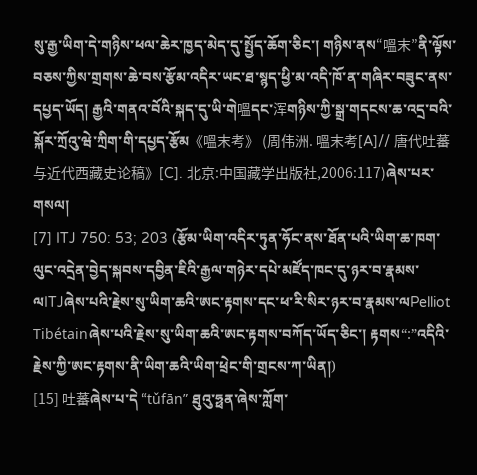སུ་རྒྱ་ཡིག་དེ་གཉིས་ཕལ་ཆེར་ཁྱད་མེད་དུ་སྤྱོད་ཆོག་ཅིང་། གཉིས་ནས“嗢末”ནི་ལྟོས་བཅས་ཀྱིས་གྲགས་ཆེ་བས་རྩོམ་འདིར་ཡང་ཐ་སྙད་ཕྱི་མ་འདི་ཁོ་ན་གཞིར་བཟུང་ནས་དཔྱད་ཡོད། རྒྱའི་གནའ་བོའི་སྐད་དུ་ཡི་གེ嗢དང་浑གཉིས་ཀྱི་སྒྲ་གདངས་ཆ་འདྲ་བའི་སྐོར་ཀྲོའུ་ཝེ་ཀྲིག་གི་དཔྱད་རྩོམ《嗢末考》 (周伟洲. 嗢末考[A]// 唐代吐蕃与近代西藏史论稿》[C]. 北京:中国藏学出版社,2006:117)ཞེས་པར་གསལ།
[7] ITJ 750: 53; 203 (རྩོམ་ཡིག་འདིར་ཏུན་ཧོང་ནས་ཐོན་པའི་ཡིག་ཆ་ཁག་ལུང་འདྲེན་བྱེད་སྐབས་དབྱིན་ཇིའི་རྒྱལ་གཉེར་དཔེ་མཛོད་ཁང་དུ་ཉར་བ་རྣམས་ལITJཞེས་པའི་རྗེས་སུ་ཡིག་ཆའི་ཨང་རྟགས་དང་ཕ་རི་སིར་ཉར་བ་རྣམས་ལPelliot Tibétainཞེས་པའི་རྗེས་སུ་ཡིག་ཆའི་ཨང་རྟགས་བཀོད་ཡོད་ཅིང་། རྟགས“:”འདིའི་རྗེས་ཀྱི་ཨང་རྟགས་ནི་ཡིག་ཆའི་ཡིག་ཕྲེང་གི་གྲངས་ཀ་ཡིན།)
[15] 吐蕃ཞེས་པ་དེ “tǔfān” ཐུའུ་ཧྥན་ཞེས་ཀློག་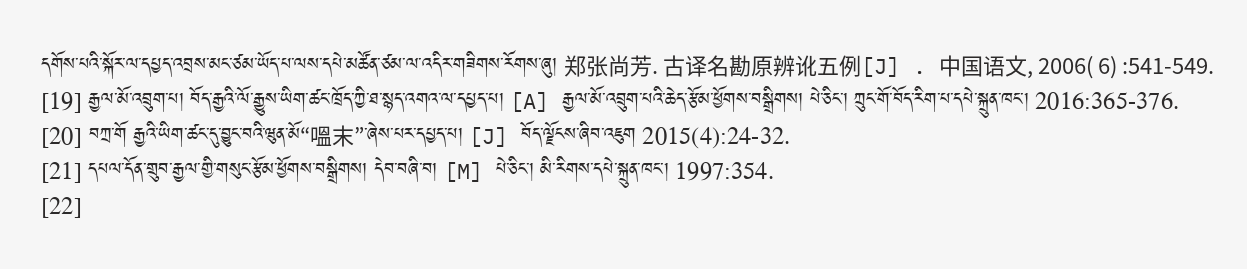དགོས་པའི་སྐོར་ལ་དཔྱད་འབྲས་མང་ཙམ་ཡོད་པ་ལས་དཔེ་མཚོན་ཙམ་ལ་འདིར་གཟིགས་རོགས་ཞུ། 郑张尚芳. 古译名勘原辨讹五例[J] . 中国语文, 2006( 6) :541-549.
[19] རྒྱལ་མོ་འབྲུག་པ། བོད་རྒྱའི་ལོ་རྒྱུས་ཡིག་ཚང་ཁྲོད་ཀྱི་ཐ་སྙད་འགའ་ལ་དཔྱད་པ། [A] རྒྱལ་མོ་འབྲུག་པའི་ཆེད་རྩོམ་ཕྱོགས་བསྒྲིགས། པེ་ཅིང་། ཀྲུང་གོ་བོད་རིག་པ་དཔེ་སྐྲུན་ཁང་། 2016:365-376.
[20] བཀྲ་གོ རྒྱའི་ཡིག་ཚང་དུ་བྱུང་བའི་ཝུན་མོ“嗢末”་ཞེས་པར་དཔྱད་པ། [J] བོད་ལྗོངས་ཞིབ་འཇུག 2015(4):24-32.
[21] དཔལ་དོན་གྲུབ་རྒྱལ་གྱི་གསུང་རྩོམ་ཕྱོགས་བསྒྲིགས། དེབ་བཞི་བ། [M] པེ་ཅིང་། མི་རིགས་དཔེ་སྐྲུན་ཁང་། 1997:354.
[22]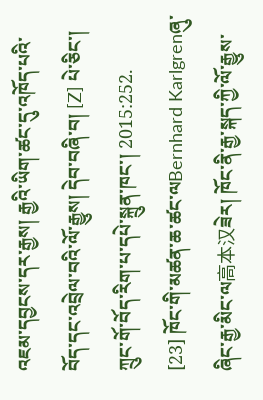འཇམ་དབྱངས་དར་རྒྱས། རྒྱའི་ཡིག་ཚང་དུ་འཁོད་པའི་བོད་དང་འབྲེལ་བའི་ལོ་རྒྱུས། དེབ་བཞི་བ། [Z] པེ་ཅིང་། ཀྲུང་གོ་བོད་རིག་པ་དཔེ་སྐྲུན་ཁང་། 2015:252.
[23] ཁོང་གི་མཚན་ཆ་ཚང་ལBernhard Karlgrenཞུ་ཞིང་རྒྱ་མིང་ལ高本汉ཟེར། ཁོང་ནི་རྒྱ་སྐད་ཀྱི་ལོ་རྒྱུས་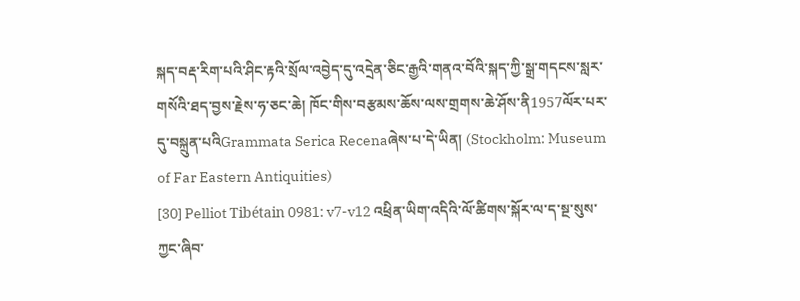སྐད་བརྡ་རིག་པའི་ཤིང་རྟའི་སྲོལ་འབྱེད་དུ་འདྲེན་ཅིང་རྒྱའི་གནའ་བོའི་སྐད་ཀྱི་སྒྲ་གདངས་སླར་གསོའི་ཐད་བྱས་རྗེས་ཧ་ཅང་ཆེ། ཁོང་གིས་བརྩམས་ཆོས་ལས་གྲགས་ཆེ་ཤོས་ནི1957ལོར་པར་དུ་བསྐྲུན་པའིGrammata Serica Recenaཞེས་པ་དེ་ཡིན། (Stockholm: Museum of Far Eastern Antiquities)
[30] Pelliot Tibétain 0981: v7-v12 འཕྲིན་ཡིག་འདིའི་ལོ་ཚིགས་སྐོར་ལ་ད་སྔ་སུས་ཀྱང་ཞིབ་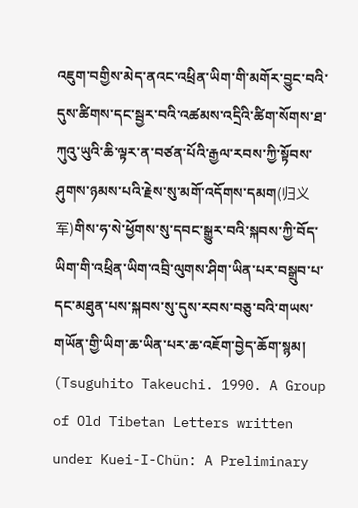འཇུག་བགྱིས་མེད་ནའང་འཕྲིན་ཡིག་གི་མགོར་བྱུང་བའི་དུས་ཚིགས་དང་སྦྱར་བའི་འཚམས་འདྲིའི་ཚིག་སོགས་ཐ་ཀུའུ་ཡུའི་ཆི་ལྟར་ན་བཙན་པོའི་རྒྱལ་རབས་ཀྱི་སྟོབས་ཤུགས་ཉམས་པའི་རྗེས་སུ་མགོ་འདོགས་དམག(归义军)གིས་ཧ་སེ་ཕྱོགས་སུ་དབང་སྒྱུར་བའི་སྐབས་ཀྱི་བོད་ཡིག་གི་འཕྲིན་ཡིག་འབྲི་ལུགས་ཤིག་ཡིན་པར་བསྒྲུབ་པ་དང་མཐུན་པས་སྐབས་སུ་དུས་རབས་བཅུ་བའི་གཡས་གཡོན་གྱི་ཡིག་ཆ་ཡིན་པར་ཆ་འཇོག་བྱེད་ཆོག་སྙམ། (Tsuguhito Takeuchi. 1990. A Group of Old Tibetan Letters written under Kuei-I-Chün: A Preliminary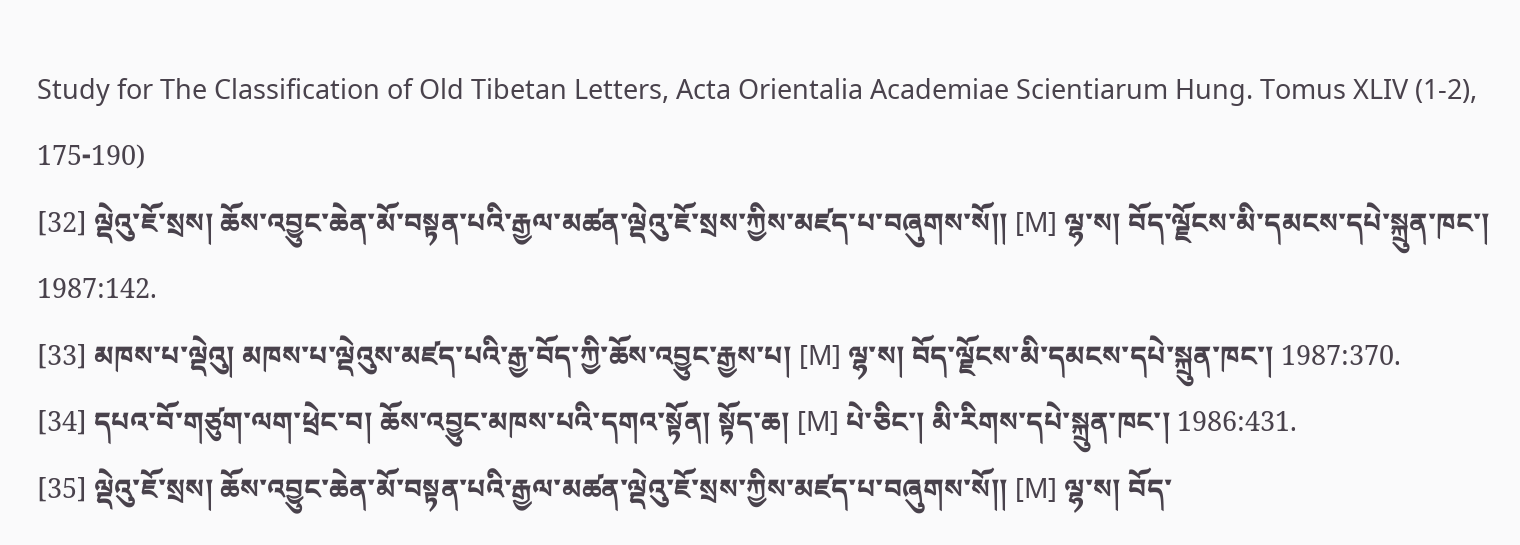Study for The Classification of Old Tibetan Letters, Acta Orientalia Academiae Scientiarum Hung. Tomus XLIV (1-2), 175-190)
[32] ལྡེའུ་ཇོ་སྲས། ཆོས་འབྱུང་ཆེན་མོ་བསྟན་པའི་རྒྱལ་མཚན་ལྡེའུ་ཇོ་སྲས་ཀྱིས་མཛད་པ་བཞུགས་སོ།། [M] ལྷ་ས། བོད་ལྗོངས་མི་དམངས་དཔེ་སྐྲུན་ཁང་། 1987:142.
[33] མཁས་པ་ལྡེའུ། མཁས་པ་ལྡེའུས་མཛད་པའི་རྒྱ་བོད་ཀྱི་ཆོས་འབྱུང་རྒྱས་པ། [M] ལྷ་ས། བོད་ལྗོངས་མི་དམངས་དཔེ་སྐྲུན་ཁང་། 1987:370.
[34] དཔའ་བོ་གཙུག་ལག་ཕྲེང་བ། ཆོས་འབྱུང་མཁས་པའི་དགའ་སྟོན། སྟོད་ཆ། [M] པེ་ཅིང་། མི་རིགས་དཔེ་སྐྲུན་ཁང་། 1986:431.
[35] ལྡེའུ་ཇོ་སྲས། ཆོས་འབྱུང་ཆེན་མོ་བསྟན་པའི་རྒྱལ་མཚན་ལྡེའུ་ཇོ་སྲས་ཀྱིས་མཛད་པ་བཞུགས་སོ།། [M] ལྷ་ས། བོད་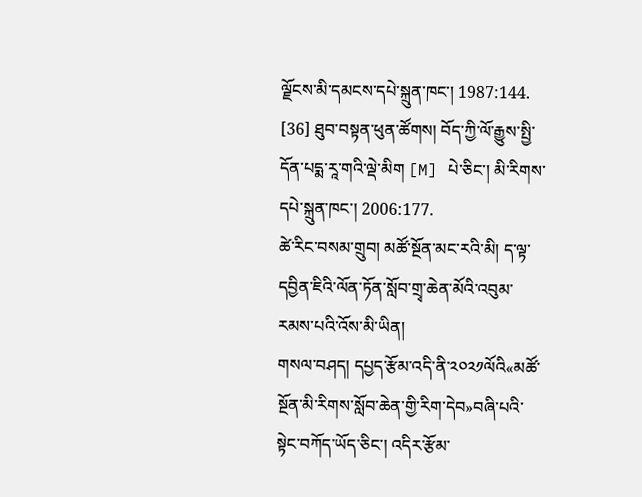ལྗོངས་མི་དམངས་དཔེ་སྐྲུན་ཁང་། 1987:144.
[36] ཐུབ་བསྟན་ཕུན་ཚོགས། བོད་ཀྱི་ལོ་རྒྱུས་སྤྱི་དོན་པདྨ་རཱ་གའི་ལྡེ་མིག [M] པེ་ཅིང་། མི་རིགས་དཔེ་སྐྲུན་ཁང་། 2006:177.
ཚེ་རིང་བསམ་གྲུབ། མཚོ་སྔོན་མང་རའི་མི། ད་ལྟ་དབྱིན་ཇིའི་ལོན་ཏོན་སློབ་གྲྭ་ཆེན་མོའི་འབུམ་རམས་པའི་འོས་མི་ཡིན།
གསལ་བཤད། དཔྱད་རྩོམ་འདི་ནི་༢༠༢༡ལོའི«མཚོ་སྔོན་མི་རིགས་སློབ་ཆེན་གྱི་རིག་དེབ»བཞི་པའི་སྟེང་བཀོད་ཡོད་ཅིང་། འདིར་རྩོམ་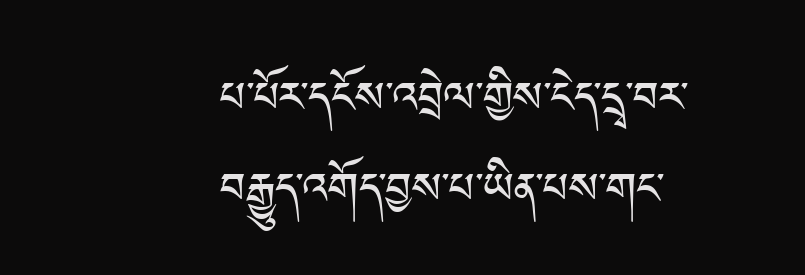པ་པོར་དངོས་འབྲེལ་གྱིས་ངེད་དྲྭ་བར་བརྒྱུད་འགོད་བྱས་པ་ཡིན་པས་གང་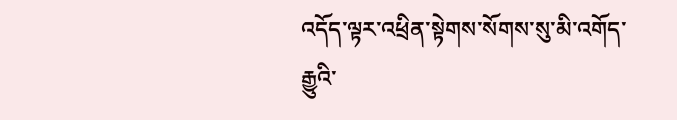འདོད་ལྟར་འཕྲིན་སྟེགས་སོགས་སུ་མི་འགོད་རྒྱུའི་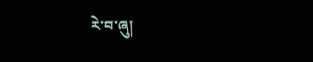རེ་བ་ཞུ།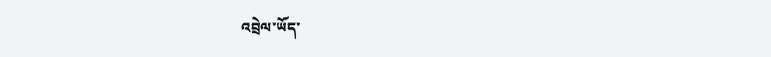འབྲེལ་ཡོད་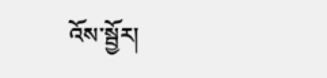འོས་སྦྱོར།